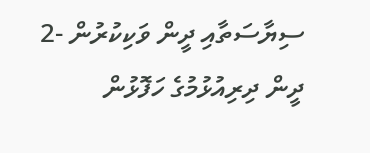ސިޔާސަތާއި ދީން ވަކިކުރުން -2
ދީން ދިރިއުޅުމުގެ ހަފޮޅުން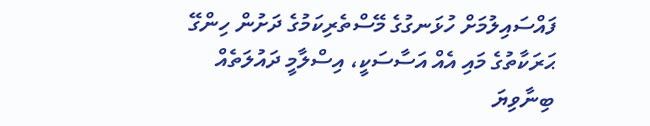ފައްސައިލުމަށް ހުޅަނގުގެ މޭސްތެރިކަމުގެ ދަށުން ހިންގޭ ޙަރަކާތުގެ މައި އެއް އަސާސަކީ، އިސްލާމީ ދައުލަތެއް ބިނާވިޔަ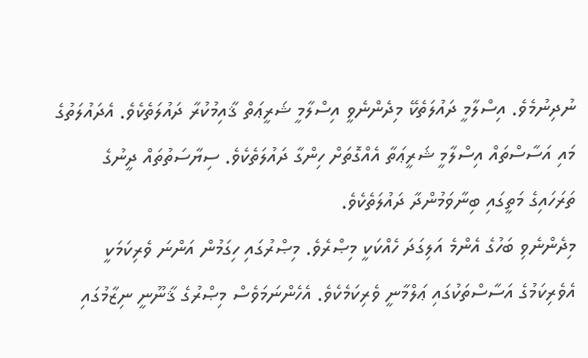ނުދިނުމެވެ. އިސްލާމީ ދައުލަތެކޭ މިދެންނެވީ އިސްލާމީ ޝަރީޢަތް ޤާއިމުކުރާ ދައުލަތެކެވެ. އެދައުލަތުގެ މައި އަސާސްތައް އިސްލާމީ ޝަރީޢަތާ އެއްގޮތަށް ހިންގާ ދައުލަތެކެވެ. ސިޔާސަތުތައް ދީނުގެ ތަރަހައިގެ މަތީގައި ބިނާވަމުންދާ ދައުލަތެކެވެ.
މިދެންނެވި ބަހުގެ އެންމެ އަލިގަދަ ހެއްކަކީ މިޞްރެވެ. މިޞްރުގައި ހިގަމުން އަންނަ ވެރިކަމަކީ އެވެރިކަމުގެ އަސާސްތަކުގައި ޢަލްމާނީ ވެރިކަމެކެވެ. އެހެންނަމަވެސް މިޞްރުގެ ޤާނޫނީ ނިޒާމުގައި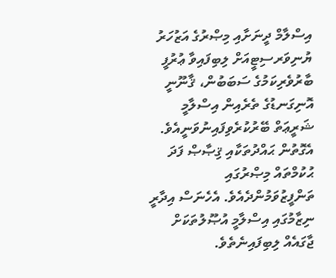އިސްލާމް ދީނަށާއި މިޞްރުގެ އަޒުހަރު ޔުނިވަރސިޓީއަށް ލިބިފައިވާ ޢުރުފީ ބާރުވެރިކަމުގެ ސަބަބުން، ޤާނޫނީ އޮނިގަނޑުގެ ތެރެއިން އިސްލާމީ ޝަރީޢަތް ބޭރުކުރެވިފައިނުވަނީއެވެ. އެގޮތުން ޙައްދުތަކާއި ޤިޞާޞް ފަދަ ޙުކުމްތައް މިޞްރުގައި ތަންފީޒުވަމުންދެއެވެ. އެހެނަސް އިދާރީ ނިޒާމުގައި އިސްލާމީ އުޞޫލުތަކަށް ޖާގައެއް ލިބިފައިނެތެވެ.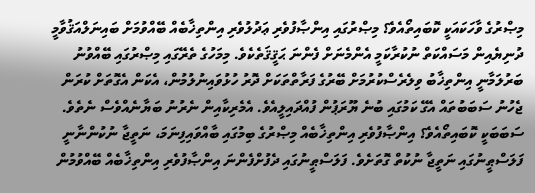މިޞްރުގެ ވާހަކައަކީ ކޮބައިތޯއެވެ؟ މިޞްރުގައި އިންޞާފުވެރި ޢަދުލުވެރި އިންތިޚާބެއް ބޭއްވުމަށް ބައިނަލްއަޤުވާމީ ދުނިޔެއިން މަސައްކަތް ނުކުރާކަމީ އެންމެނަށް ފެންނަ ޙަޤީޤަތެކެވެ. މިމަހުގެ ތެރޭގައި މިޞްރުގައި ބޭއްވުނު ބަރުލަމާނީ އިންތިޚާބު ވިލެރެސްކުރުމަށް ބޭރުގެ ފަރާތްތަކަށް ދޮރު ހުޅުވައިނުލުމުން، އެކަން އެގޮތަށް ކުރަން ޖެހުނު ސަބަބުތައް އެގޭ ކަމުގައި ބުނެ ޔޫރަޕުން ފުއްދައިލީއެވެ. އެމެރިކާއިން ނެރުނު ބަޔާނެއްވެސް ނެތެވެ.
ސަބަބަކީ ކޮބައިތޯއެވެ؟ އިންޞާފުވެރި އިންތިޚާބެއް މިޞްރުގެ ބިމުގައި ބާއްވައިފިނަމަ، ނަތީޖާ ނުކުންނާނީ ފަލަސްޠީނުގައި ނަތީޖާ ނުކުތް ގޮތަށެވެ. ފަލަސްޠީނުގައި ދެފުށްފެންނަ އިންޞާފުވެރި އިންތިޚާބެއް ބޭއްވުމުން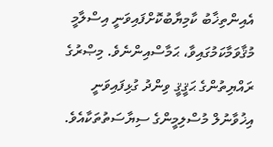އެއިންތިޚާބު ކާމިޔާބުކޮށްފައިވަނީ އިސްލާމީ މުޤާވަމާކަމުގައިވާ، ޙަމާސްއިންނެވެ. މިޞްރުގެ ރައްޔިތުންގެ ޙަޤީޤީ ވިންދު ގުޅިފައިވަނީ އިޚުވާނުލް މުސްލިމީންގެ ސިޔާސަތުތަކާއެވެ.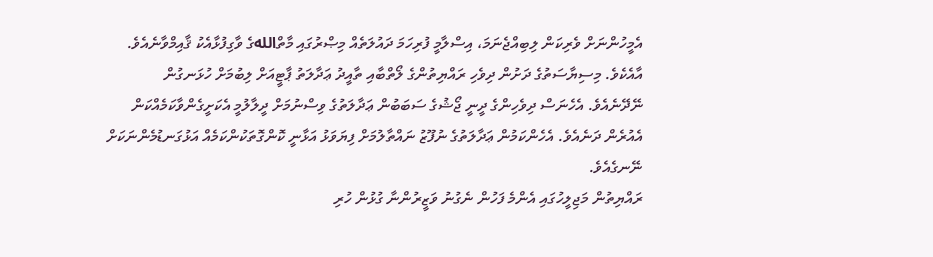އެމީހުންނަށް ވެރިކަން ލިބިއްޖެނަމަ، އިސްލާމީ ފުރިހަމަ ދައުލަތެއް މިޞްރުގައި މާތްاللهގެ ވާގިފުޅާއެކު ޤާއިމްވާނެއެވެ.
އާއެކެވެ. މިސިޔާސަތުގެ ދަށުން ދިވެހި ރައްޔިތުންގެ ލޯތްބާއި ތާއީދު ޢަދާލަތު ޕާޓީއަށް ލިބުމަށް ހުޅަނގުން ނޭދޭނެއެވެ. އެހެނަސް ދިވެހިންގެ ދީނީ ޖޯޝުގެ ސަބަބުން ޢަދާލަތުގެ ވިސްނުމަށް ދީލާލުމީ އެކަށީގެންވާކަމެއްކަން އެއުރެން ދަނެއެވެ. އެހެންކަމުން ޢަދާލަތުގެ ނުފޫޒު ނައްތާލުމަށް ފިޔަވަޅު އަޅާނީ ކޮންގޮތަކުންކަމެއް އަޅުގަނޑުމެންނަކަށް ނޭނގެއެވެ.
ރައްޔިތުން މަޖިލީހުގައި އެންމެ ފަހުން ނެގުނު ވަޒީރުންނާ ގުޅުން ހުރި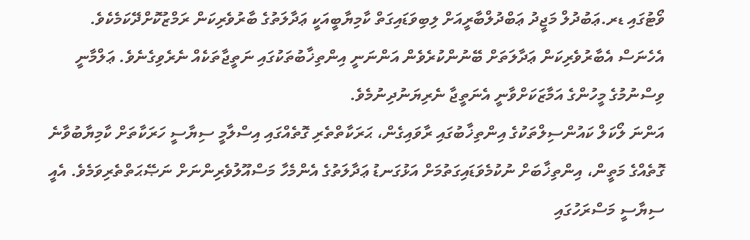ވޯޓުގައި ޑރ.ޢަބުދުލް މަޖީދު ޢަބްދުލްބާރީއަށް ލިބިވަޑައިގަތް ކާމިޔާބީއަކީ ޢަދާލަތުގެ ބާރުވެރިކަން ރަމްޒުކޮށްދޭކަމެކެވެ. އެހެނަސް އެބާރުވެރިކަން ޢަދާލަތަށް ބޭނުންކުރެވެން އަންނަނީ އިންތިޚާބުތަކުގައި ނަތީޖާތަކެއް ނެރެވިގެނެވެ. ޢަލްމާނީ ވިސްނުމުގެ މީހުންގެ އަމާޒަކަށްވާނީ އެނަތީޖާ ނެރިޔަނުދިނުމެވެ.
އަންނަ ލޯކަލް ކައުންސިލްތަކުގެ އިންތިޚާބުގައި ރާވައިގެން، ޙަރަކާތްތެރި ގޮތެއްގައި އިސްލާމީ ސިޔާސީ ހަރަކާތަށް ކާމިޔާބުވާނެ ގޮތެއްގެ މަތީން، އިންތިޚާބަށް ނުކުމެވަޑައިގަތުމަށް އަޅުގަނޑު ޢަދާލަތުގެ އެންމެހާ މަސްއޫލުވެރިންނަށް ނަޞޭޙަތްތެރިވަމެވެ. އެއީ ސިޔާސީ މަސްރަހުގައި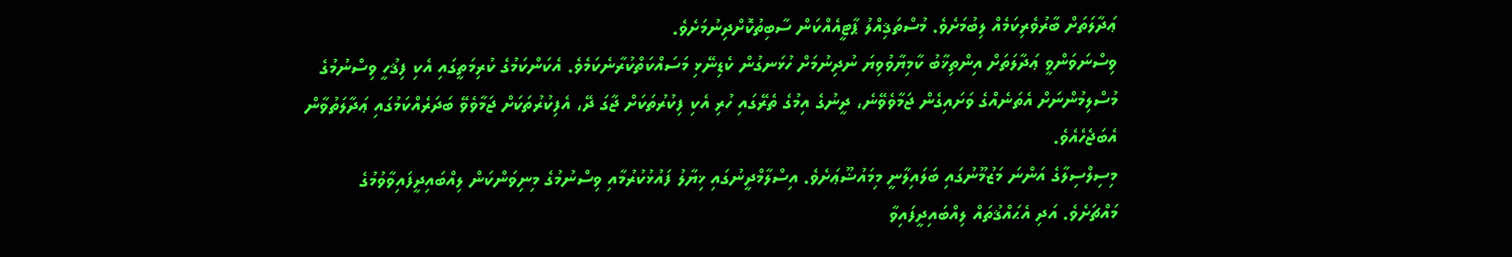ޢަދާލަތަށް ބާރުވެރިކަމެއް ލިބުމަށެވެ. މުސްތަޤިއްލު ޕާޓީއެއްކަން ސާބިތުކޮށްދިނުމަށެވެ.
ވިސްނަވަންވީ ޢަދާލަތަށް އިންތިޚާބު ކާމިޔާވުވިޔަ ނުދިނުމަށް ހުޅަނގުން ކެޑިނޭޅި މަސައްކަތްކުރާނެކަމެވެ. އެކަންކަމުގެ ކުރިމަތީގައި އެކި ފިޤުހީ ވިސްނުމުގެ މުސްލިމުންނަށް އެތަނެއްގެ ވަށައިގެން ޖަމާވެވޭނެ، ދީނުގެ އިމުގެ ތެރޭގައި ހުރި އެކި ފިކުރުތަކަށް ޖާގަ ދޭ، އެފިކުރުތަކަށް ޖަމާވެވޭ ބަދަރެއްކަމުގައި ޢަދާލަތުވާން އެބަޖެހެއެވެ.
މިސިލްސިލާގެ އަންނަ މަޒުމޫނުގައި ބަލައިލާނީ މިމައުޟޫޢަށެވެ. އިސްލާމްދީނުގައި ޚިޔާލު ފައުޅުކުރުމާއި ވިސްނުމުގެ މިނިވަންކަން ލިއްބައިދީފައިވާވުމުގެ މައްޗަށެވެ. އަދި އެޙައްޤުތައް ލިއްބައިދީފައިވާ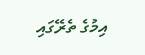އިމުގެ ތެރޭގައި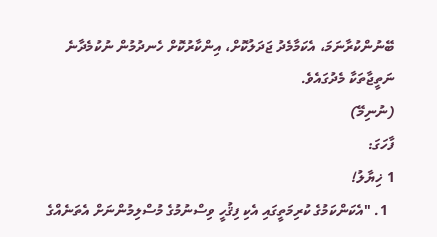ބޭނުންކުރާނަމަ، އެކަމާމެދު ޖަދަލުކޮށް، އިންކާރުކޮށް ހެނދުމުން ނުކުމެދާނެ ނަތީޖާތަކާ މެދުގައެވެ.
(ނުނިމޭ)
ފާހަގަ:
1 ޚިޔާލު!
  1. "އެކަންކަމުގެ ކުރިމަތީގައި އެކި ފިޤުހީ ވިސްނުމުގެ މުސްލިމުންނަށް އެތަނެއްގެ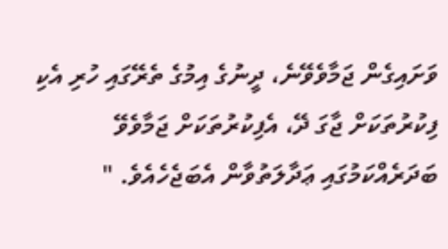ވަށައިގެން ޖަމާވެވޭނެ، ދީނުގެ އިމުގެ ތެރޭގައި ހުރި އެކި ފިކުރުތަކަށް ޖާގަ ދޭ، އެފިކުރުތަކަށް ޖަމާވެވޭ ބަދަރެއްކަމުގައި ޢަދާލަތުވާން އެބަޖެހެއެވެ. "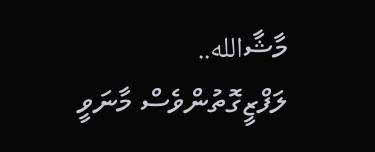މާޝާالله.. ލަފްޒީގޮތުންވެސް މާނަވީ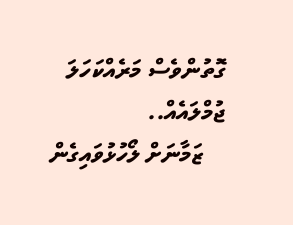ގޮތުންވެސް މަރެއްކަހަލަ ޖުމްލައެއް..
    ޒަމާނަށް ލޯހުޅުވައިގެން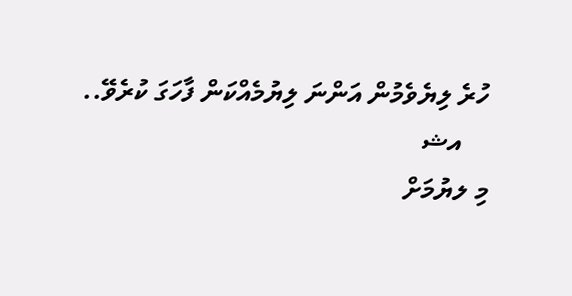ހުރެ ލިޔެވެމުން އަންނަ ލިޔުމެއްކަން ފާހަގަ ކުރެވޭ..
    އޝ
މި ލޔުމަށް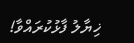ޚިޔާލު ފާޅުކުރައްވާ!